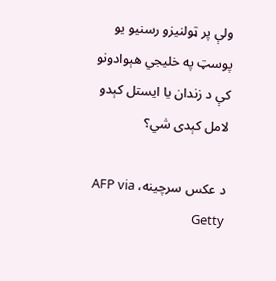ولې پر ټولنیزو رسنیو یو پوسټ په خلیجي هېوادونو کې د زندان یا ايستل کېدو لامل کېدی شي؟

د عکس سرچینه، AFP via Getty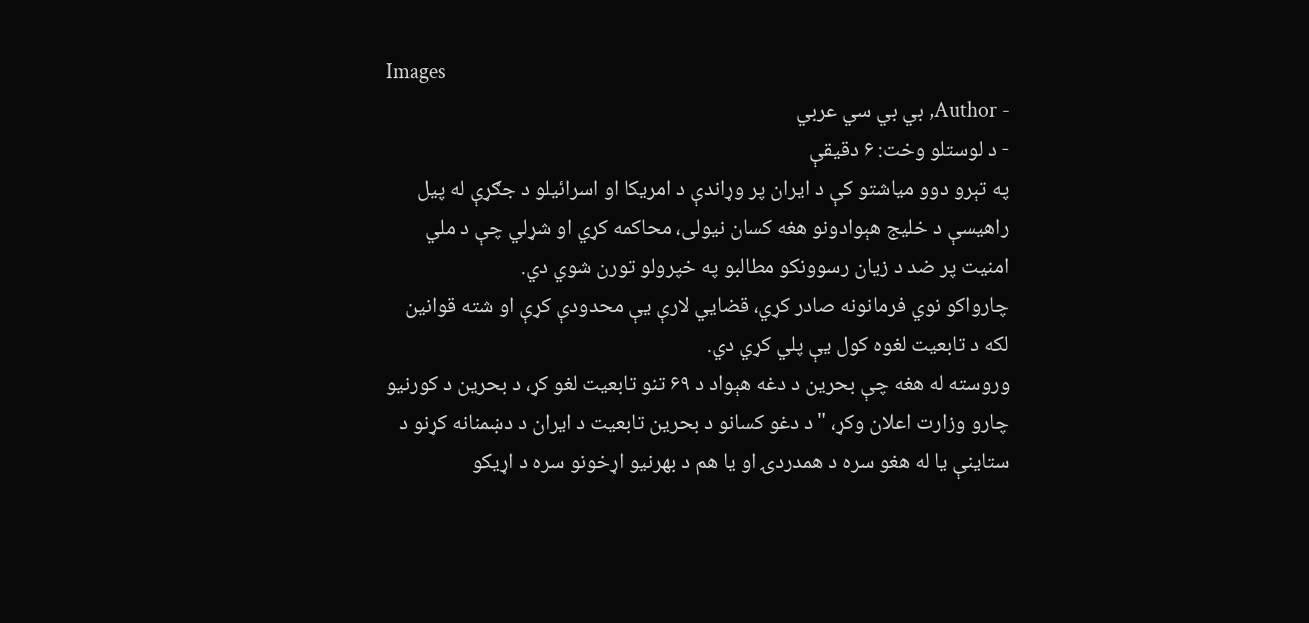Images
- Author, بي بي سي عربي
- د لوستلو وخت: ۶ دقیقې
په تېرو دوو مياشتو کې د ايران پر وړاندې د امریکا او اسرائیلو د جګړې له پيل راهيسې د خليج هېوادونو هغه کسان نيولی، محاکمه کړي او شړلي چې د ملي امنيت پر ضد د زيان رسوونکو مطالبو په خپرولو تورن شوي دي.
چارواکو نوي فرمانونه صادر کړي، قضايي لارې یې محدودې کړې او شته قوانين لکه د تابعيت لغوه کول یې پلي کړي دي.
وروسته له هغه چې بحرين د دغه هېواد د ۶۹ تنو تابعيت لغو کړ، د بحرين د کورنيو چارو وزارت اعلان وکړ، "د دغو کسانو د بحرين تابعيت د ایران د دښمنانه کړنو د ستاينې یا له هغو سره د همدردۍ او یا هم د بهرنيو اړخونو سره د اړيکو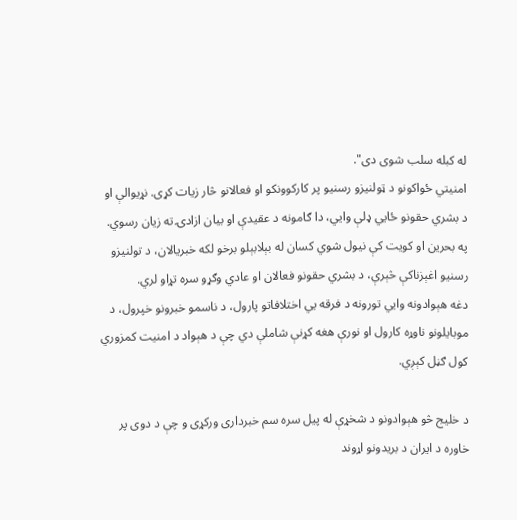له کبله سلب شوی دی".
امنيتي ځواکونو د ټولنيزو رسنيو پر کارکوونکو او فعالانو څار زيات کړی. نړيوالې او د بشري حقونو ځايي ډلې وايي، دا ګامونه د عقيدې او بيان ازادۍ ته زيان رسوي.
په بحرين او کویت کې نيول شوي کسان له بېلابېلو برخو لکه خبريالان، د تولنيزو رسنيو اغېزناکې څېرې، د بشري حقونو فعالان او عادي وګړو سره تړاو لري.
دغه هېوادونه وايي تورونه د فرقه يي اختلافاتو پارول، د ناسمو خبرونو خپرول، د موبایلونو ناوړه کارول او نورې هغه کړنې شاملې دي چې د هېواد د امنيت کمزوري کول ګڼل کېږي.

د خليج څو هېوادونو د شخړې له پيل سره سم خبرداری ورکړی و چې د دوی پر خاوره د ایران د بریدونو اړوند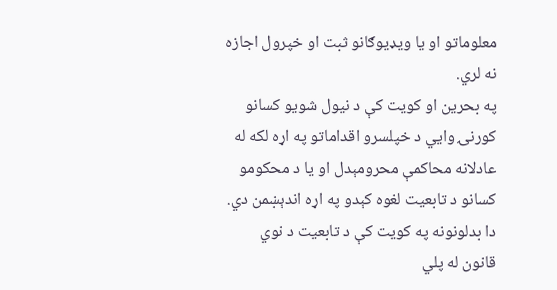معلوماتو او یا ويډيوګانو ثبت او خپرول اجازه نه لري.
په بحرين او کویت کې د نيول شویو کسانو کورنۍ وايي د خپلسرو اقداماتو په اړه لکه له عادلانه محاکمې محرومېدل او یا د محکومو کسانو د تابعيت لغوه کېدو په اړه اندېښمن دي.
دا بدلونونه په کویت کې د تابعيت د نوي قانون له پلي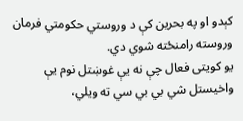کېدو او په بحرين کې د وروستي حکومتي فرمان وروسته رامنځته شوي دي.
یو کویتی فعال چې نه یې غوښتل نوم یې واخيستل شي بي بي سي ته ويلي،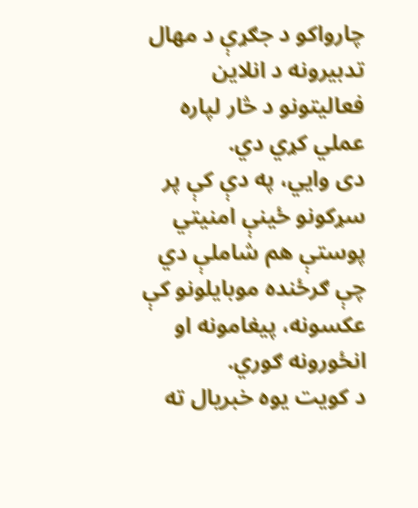چارواکو د جګړې د مهال تدبيرونه د انلاين فعاليتونو د څار لپاره عملي کړي دي.
دی وايي، په دې کې پر سړکونو ځينې امنيتي پوستې هم شاملې دي چې ګرځنده موبايلونو کې عکسونه، پيغامونه او انځورونه ګوري.
د کويت يوه خبريال ته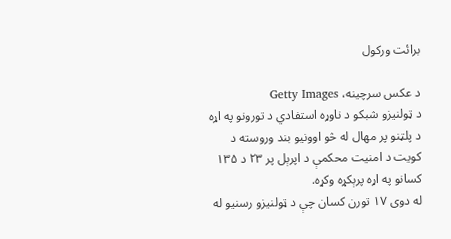برائت ورکول

د عکس سرچینه، Getty Images
د ټولنيزو شبکو د ناوړه استفادي د تورونو په اړه د پلټنو پر مهال له څو اوونیو بند وروسته د کویت د امنيت محکمې د اپرېل پر ۲۳ د ۱۳۵ کسانو په اړه پرېکړه وکړه.
له دوی ۱۷ تورن کسان چې د ټولنيزو رسنيو له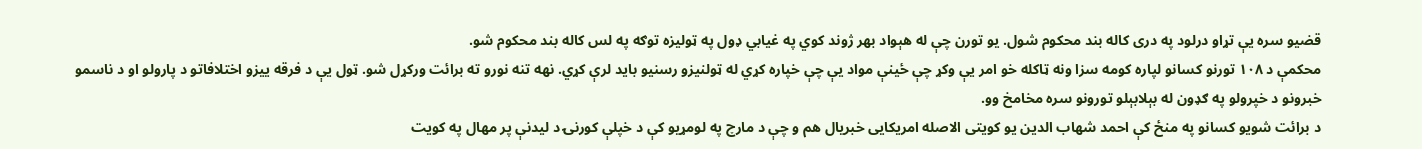قضيو سره یې تړاو درلود په دری کاله بند محکوم شول. يو تورن چې له هېواد بهر ژوند کوي په غيابي ډول په ټوليزه توګه په لس کاله بند محکوم شو.
محکمې د ۱۰۸ تورنو کسانو لپاره کومه سزا ونه ټاکله خو امر یې وکړ چې ځينې مواد یې چې خپاره کړي له ټولنیزو رسنيو باید لرې کړي. نهه تنه نورو ته برائت ورکړل شو. ټول یې د فرقه ييزو اختلافاتو د پارولو او د ناسمو خبرونو د خپرولو په ګډون له بېلابېلو تورونو سره مخامخ وو.
د برائت شویو کسانو په منځ کې احمد شهاب الدين یو کویتی الاصله امریکایی خبريال هم و چې د مارچ په لومړيو کې د خپلې کورنۍ د ليدنې پر مهال په کویت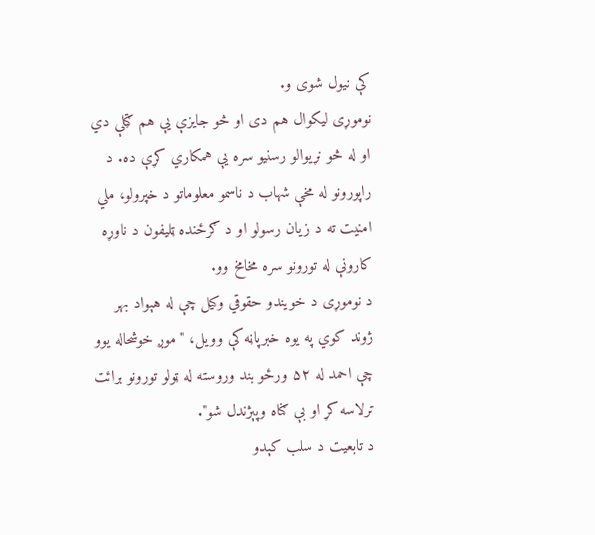کې نيول شوی و.
نوموړی ليکوال هم دی او څو جايزې یې هم ګټلې دي او له څو نړيوالو رسنیو سره یې همکاري کړې ده. د راپورونو له مخې شهاب د ناسمو معلوماتو د خپرولو، ملي امنيت ته د زيان رسولو او د ګرځنده ټليفون د ناوړه کارونې له تورونو سره مخامخ وو.
د نوموړی د خویندو حقوقي وکيل چې له هېواد بهر ژوند کوي په يوه خبرپاڼه کې وويل، "موږ خوشحاله يوو چې احمد له ۵۲ ورځو بند وروسته له ټولو تورونو برائت ترلاسه کړ او بې ګناه وپېژندل شو".
د تابعيت د سلب کېدو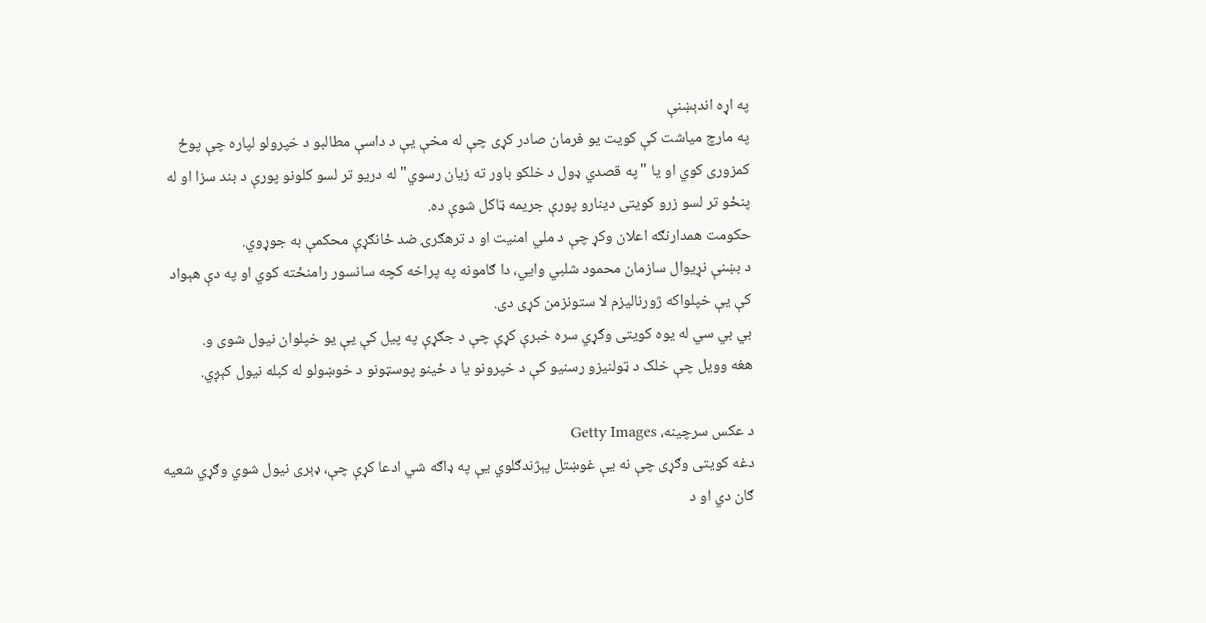په اړه اندېښنې
په مارچ مياشت کې کویت يو فرمان صادر کړی چې له مخې یې د داسې مطالبو د خپرولو لپاره چې پوځ کمزوری کوي او یا "په قصدي ډول د خلکو باور ته زیان رسوي" له دريو تر لسو کلونو پورې د بند سزا او له پنځو تر لسو زرو کويتی دينارو پورې جريمه ټاکل شوې ده.
حکومت همدارنګه اعلان وکړ چې د ملي امنيت او د ترهګرۍ ضد ځانګړې محکمې به جوړوي.
د بښنې نړيوال سازمان محمود شلبي وايي، دا ګامونه په پراخه کچه سانسور رامنځته کوي او په دې هېواد کې یې خپلواکه ژورناليزم لا ستونزمن کړی دی.
بي بي سي له يوه کویتی وګړي سره خبرې کړې چې د جګړې په پيل کې یې يو خپلوان نيول شوی و.
هغه وويل چې خلک د ټولنیزو رسنيو کې د خپرونو یا د ځينو پوسټونو د خوښولو له کبله نيول کېږي.

د عکس سرچینه، Getty Images
دغه کویتی وګړی چې نه یې غوښتل پېژندګلوي یې په ډاګه شي ادعا کړې چې، ډېری نيول شوي وګړي شعیه ګان دي او د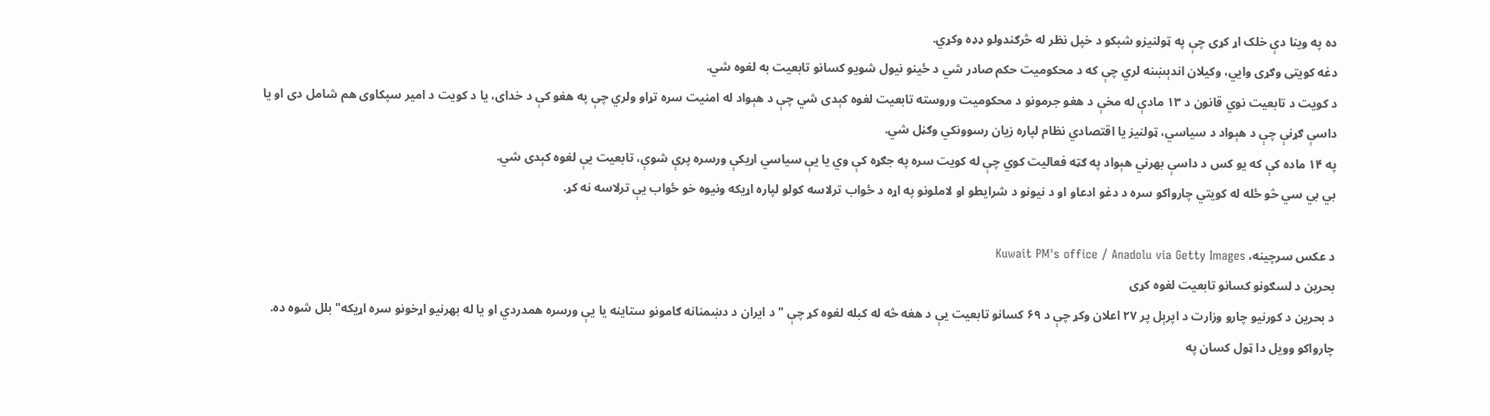ده په وینا دې خلک اړ کړی چې په ټولنيزو شبکو د خپل نظر له څرګندولو ډډه وکړي.
دغه کویتی وګړی وايي، وکیلان اندېښنه لري چې که د محکومیت حکم صادر شي د ځينو نيول شويو کسانو تابعيت به لغوه شي.
د کویت د تابعيت نوي قانون د ۱۳ مادې له مخې د هغو جرمونو د محکوميت وروسته تابعيت لغوه کېدی شي چې د هېواد له امنيت سره تړاو ولري چې په هغو کې د خدای، یا د کویت د امیر سپکاوی هم شامل دی او یا داسې ګړنې چې د هېواد د سياسي، ټولنيز يا اقتصادي نظام لپاره زيان رسوونکي وګڼل شي.
په ۱۴ ماده کې که یو کس د داسې بهرني هېواد په ګټه فعاليت کوي چې له کویت سره په جګړه کې وي یا یې سياسي اړيکې ورسره پرې شوې، تابعيت یې لغوه کېدی شي.
بي بي سي څو ځله له کویتي چارواکو سره د دغو ادعاو او د نيونو د شرايطو او لاملونو په اړه د ځواب ترلاسه کولو لپاره اړيکه ونيوه خو ځواب یې ترلاسه نه کړ.

د عکس سرچینه، Kuwait PM's office / Anadolu via Getty Images
بحرين د لسګونو کسانو تابعيت لغوه کړی
د بحرين د کورنيو چارو وزارت د اپرېل پر ۲۷ اعلان وکړ چې د ۶۹ کسانو تابعيت یې د هغه څه له کبله لغوه کړ چې "د ایران د دښمنانه ګامونو ستاينه یا یې ورسره همدردي او یا له بهرنيو اړخونو سره اړيکه" بلل شوه ده. چارواکو وويل دا ټول کسان په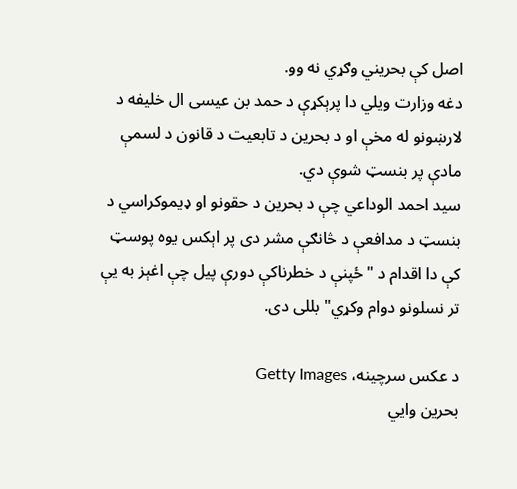اصل کې بحريني وګړي نه وو.
دغه وزارت ويلي دا پرېکړې د حمد بن عيسی ال خليفه د لارښونو له مخې او د بحرين د تابعيت د قانون د لسمې مادې پر بنسټ شوې دي.
سيد احمد الوداعي چې د بحرين د حقونو او ډيموکراسي د بنسټ د مدافعې د څانګې مشر دی پر اېکس يوه پوسټ کې دا اقدام د "ځپنې د خطرناکې دورې پیل چې اغېز به یې تر نسلونو دوام وکړي" بللی دی.

د عکس سرچینه، Getty Images
بحرين وایي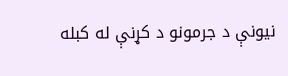نيونې د جرمونو د کړنې له کبله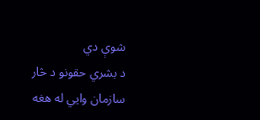شوې دي
د بشري حقونو د څار سازمان وايي له هغه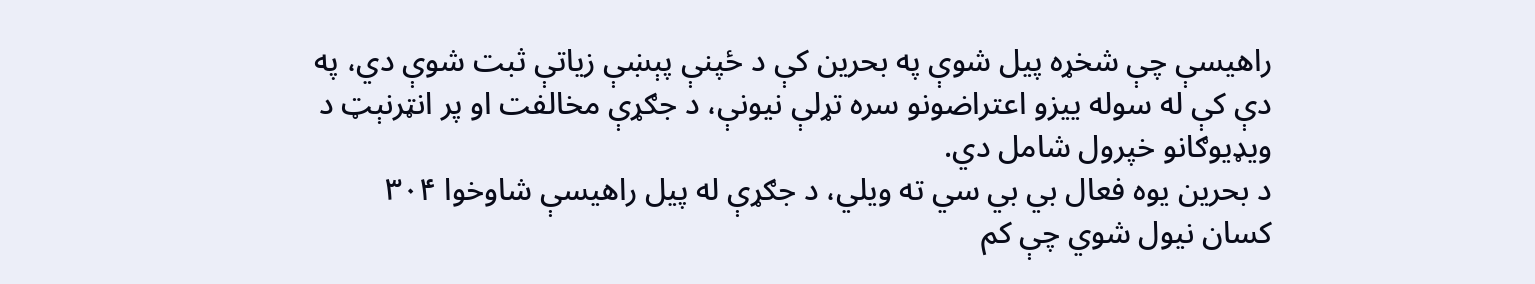راهيسې چې شخړه پیل شوې په بحرين کې د ځپنې پېښې زياتې ثبت شوې دي، په دې کې له سوله ييزو اعتراضونو سره تړلې نيونې، د جګړې مخالفت او پر انټرنېټ د ويډيوګانو خپرول شامل دي.
د بحرين يوه فعال بي بي سي ته ويلي، د جګړې له پيل راهيسې شاوخوا ۳۰۴ کسان نيول شوي چې کم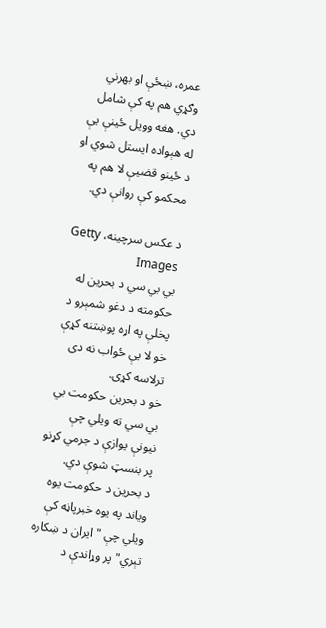عمره، ښځې او بهرني وګړي هم په کې شامل دي. هغه وويل ځينې یې له هېواده ايستل شوي او د ځينو قضيې لا هم په محکمو کې روانې دي.

د عکس سرچینه، Getty Images
بي بي سي د بحرين له حکومته د دغو شمېرو د پخلې په اړه پوښتنه کړې خو لا یې ځواب نه دی ترلاسه کړی.
خو د بحرين حکومت بي بي سي ته ويلي چې نيونې يوازې د جرمي کړنو پر بنسټ شوې دي.
د بحرين د حکومت يوه ویاند په یوه خبرپاڼه کې ويلي چې "ایران د ښکاره تېري" پر وړاندې د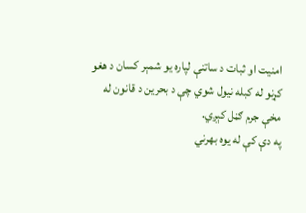امنیت او ثبات د ساتنې لپاره یو شمېر کسان د هغو کړنو له کبله نيول شوي چې د بحرين د قانون له مخې جرم ګڼل کېږي.
په دې کې له يوه بهرني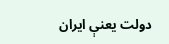دولت يعنې ایران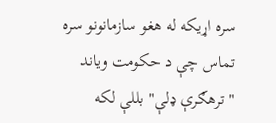سره اړیکه له هغو سازمانونو سره تماس چې د حکومت ویاند "ترهګرې ډلې" بللې لکه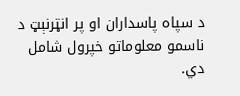د سپاه پاسداران او پر انټرنېټ د ناسمو معلوماتو خپرول شامل دي.